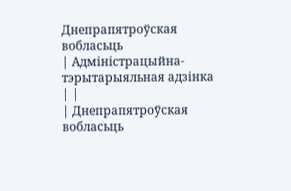Днепрапятроўская вобласьць
| Адміністрацыйна-тэрытарыяльная адзінка | |
| Днепрапятроўская вобласьць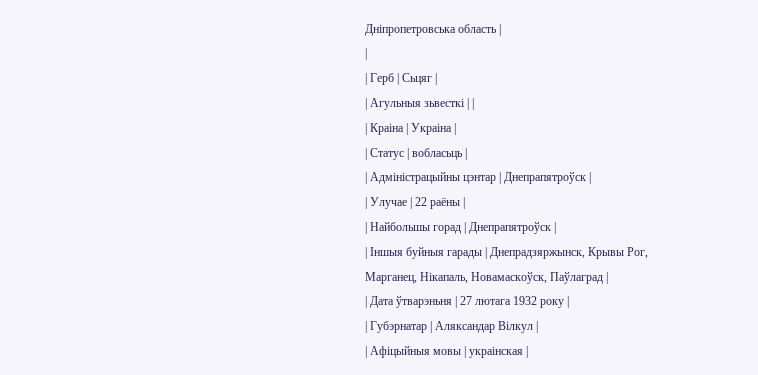Дніпропетровська область |
|
| Герб | Сьцяг |
| Агульныя зьвесткі | |
| Краіна | Украіна |
| Статус | вобласьць |
| Адміністрацыйны цэнтар | Днепрапятроўск |
| Улучае | 22 раёны |
| Найбольшы горад | Днепрапятроўск |
| Іншыя буйныя гарады | Днепрадзяржынск, Крывы Рог, Марганец, Нікапаль, Новамаскоўск, Паўлаград |
| Дата ўтварэньня | 27 лютага 1932 року |
| Губэрнатар | Аляксандар Вілкул |
| Афіцыйныя мовы | украінская |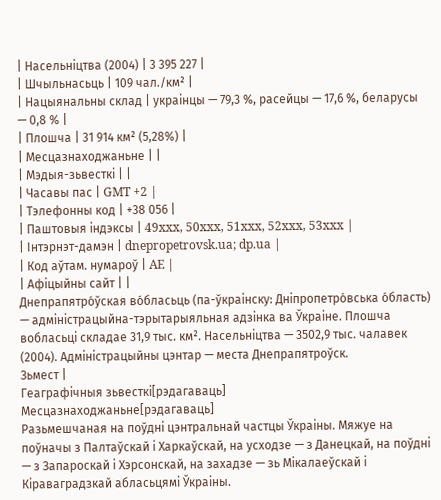| Насельніцтва (2004) | 3 395 227 |
| Шчыльнасьць | 109 чал./км² |
| Нацыянальны склад | украінцы — 79,3 %, расейцы — 17,6 %, беларусы — 0,8 % |
| Плошча | 31 914 км² (5,28%) |
| Месцазнаходжаньне | |
| Мэдыя-зьвесткі | |
| Часавы пас | GMT +2 |
| Тэлефонны код | +38 056 |
| Паштовыя індэксы | 49xxx, 50xxx, 51xxx, 52xxx, 53xxx |
| Інтэрнэт-дамэн | dnepropetrovsk.ua; dp.ua |
| Код аўтам. нумароў | AE |
| Афіцыйны сайт | |
Днепрапятро́ўская во́бласьць (па-ўкраінску: Дніпропетро́вська о́бласть) — адміністрацыйна-тэрытарыяльная адзінка ва Ўкраіне. Плошча вобласьці складае 31,9 тыс. км². Насельніцтва — 3502,9 тыс. чалавек (2004). Адміністрацыйны цэнтар — места Днепрапятроўск.
Зьмест |
Геаграфічныя зьвесткі[рэдагаваць]
Месцазнаходжаньне[рэдагаваць]
Разьмешчаная на поўдні цэнтральнай частцы Ўкраіны. Мяжуе на поўначы з Палтаўскай і Харкаўскай, на усходзе — з Данецкай, на поўдні — з Запароскай і Хэрсонскай, на захадзе — зь Мікалаеўскай і Кіраваградзкай абласьцямі Ўкраіны.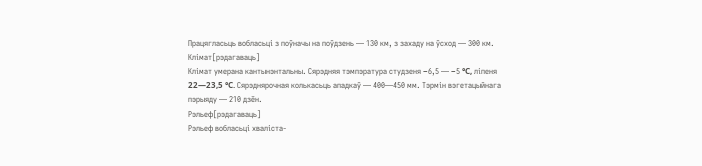Працягласьць вобласьці з поўначы на поўдзень — 130 км, з захаду на ўсход — 300 км.
Клімат[рэдагаваць]
Клімат умерана кантынэнтальны. Сярэдняя тэмпэратура студзеня −6,5 — −5 °C, ліпеня 22—23,5 °C. Сярэднярочная колькасьць ападкаў — 400—450 мм. Тэрмін вэгетацыйнага пэрыяду — 210 дзён.
Рэльеф[рэдагаваць]
Рэльеф вобласьці хваліста-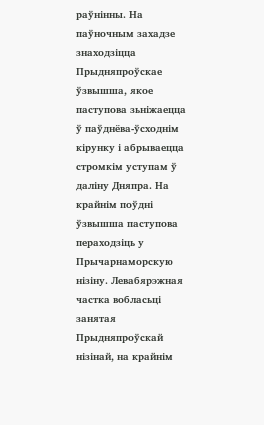раўнінны. На паўночным захадзе знаходзіцца Прыдняпроўскае ўзвышша, якое паступова зьніжаецца ў паўднёва-ўсходнім кірунку і абрываецца стромкім уступам ў даліну Дняпра. На крайнім поўдні ўзвышша паступова пераходзіць у Прычарнаморскую нізіну. Левабярэжная частка вобласьці занятая Прыдняпроўскай нізінай, на крайнім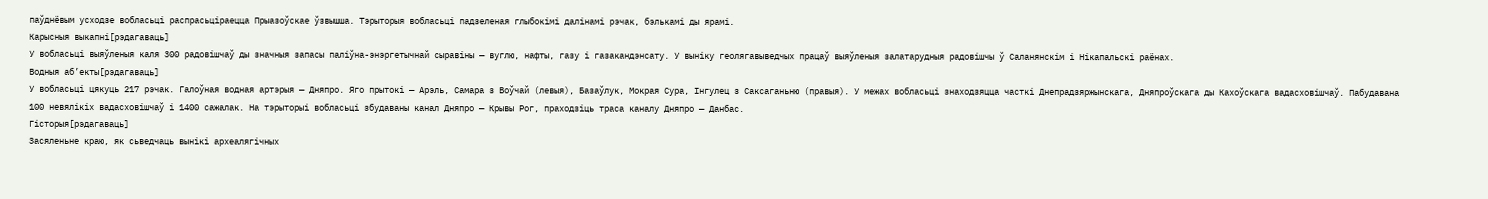паўднёвым усходзе вобласьці распрасьціраецца Прыазоўскае ўзвышша. Тэрыторыя вобласьці падзеленая глыбокімі далінамі рэчак, бэлькамі ды ярамі.
Карысныя выкапні[рэдагаваць]
У вобласьці выяўленыя каля 300 радовішчаў ды значныя запасы паліўна-энэргетычнай сыравіны — вуглю, нафты, газу і газакандэнсату. У выніку геолягавыведчых працаў выяўленыя залатарудныя радовішчы ў Саланянскім і Нікапальскі раёнах.
Водныя аб’екты[рэдагаваць]
У вобласьці цякуць 217 рэчак. Галоўная водная артэрыя — Дняпро. Яго прытокі — Арэль, Самара з Воўчай (левыя), Базаўлук, Мокрая Сура, Інгулец з Саксаганьню (правыя). У межах вобласьці знаходзяцца часткі Днепрадзяржынскага, Дняпроўскага ды Кахоўскага вадасховішчаў. Пабудавана 100 невялікіх вадасховішчаў і 1400 сажалак. На тэрыторыі вобласьці збудаваны канал Дняпро — Крывы Рог, праходзіць траса каналу Дняпро — Данбас.
Гісторыя[рэдагаваць]
Засяленьне краю, як сьведчаць вынікі археалягічных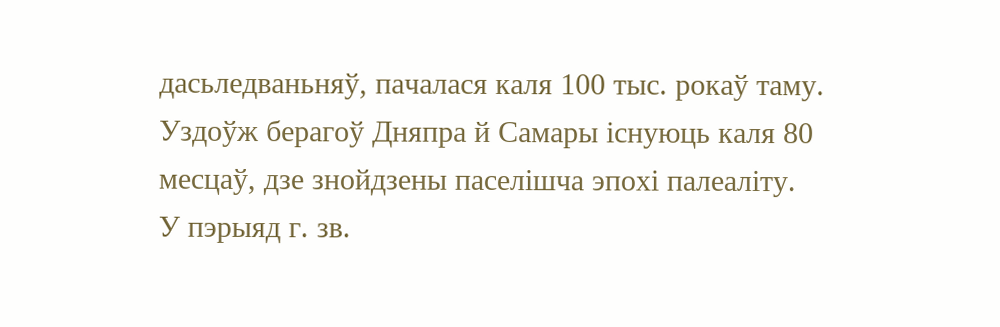дасьледваньняў, пачалася каля 100 тыс. рокаў таму. Уздоўж берагоў Дняпра й Самары існуюць каля 80 месцаў, дзе знойдзены паселішча эпохі палеаліту.
У пэрыяд г. зв.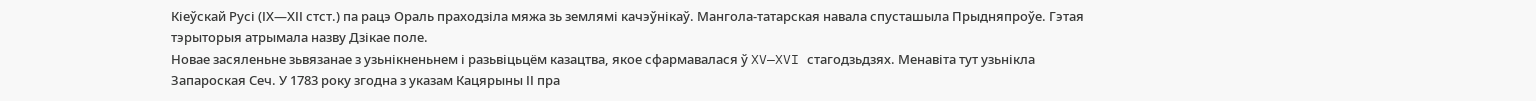Кіеўскай Русі (ІХ—ХІІ стст.) па рацэ Ораль праходзіла мяжа зь землямі качэўнікаў. Мангола-татарская навала спусташыла Прыдняпроўе. Гэтая тэрыторыя атрымала назву Дзікае поле.
Новае засяленьне зьвязанае з узьнікненьнем і разьвіцьцём казацтва, якое сфармавалася ў XV—XVI стагодзьдзях. Менавіта тут узьнікла Запароская Сеч. У 1783 року згодна з указам Кацярыны ІІ пра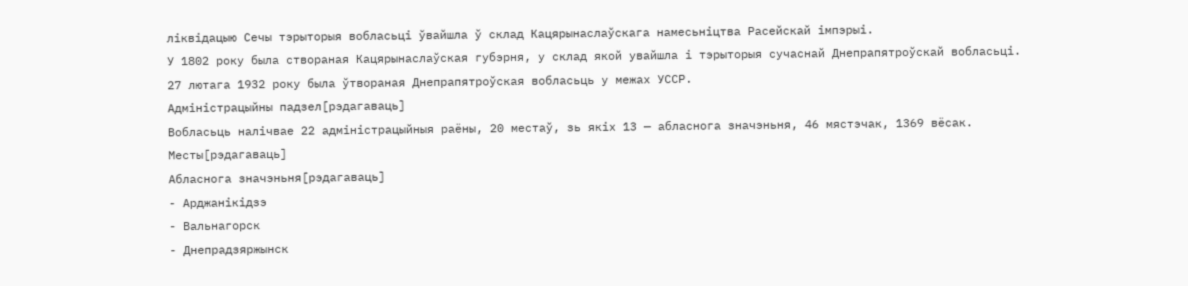ліквідацыю Сечы тэрыторыя вобласьці ўвайшла ў склад Кацярынаслаўскага намесьніцтва Расейскай імпэрыі.
У 1802 року была створаная Кацярынаслаўская губэрня, у склад якой увайшла і тэрыторыя сучаснай Днепрапятроўскай вобласьці.
27 лютага 1932 року была ўтвораная Днепрапятроўская вобласьць у межах УССР.
Адміністрацыйны падзел[рэдагаваць]
Вобласьць налічвае 22 адміністрацыйныя раёны, 20 местаў, зь якіх 13 — абласнога значэньня, 46 мястэчак, 1369 вёсак.
Месты[рэдагаваць]
Абласнога значэньня[рэдагаваць]
- Арджанікідзэ
- Вальнагорск
- Днепрадзяржынск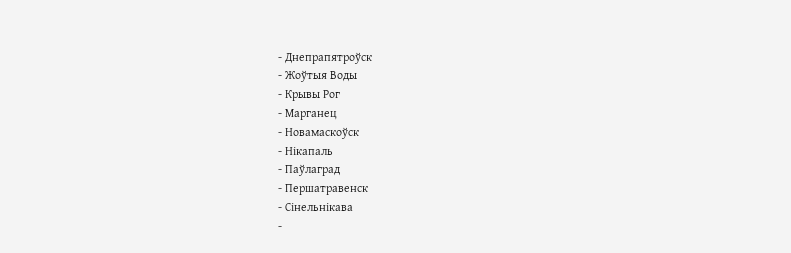- Днепрапятроўск
- Жоўтыя Воды
- Крывы Рог
- Марганец
- Новамаскоўск
- Нікапаль
- Паўлаград
- Першатравенск
- Сінельнікава
-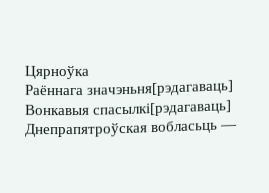Цярноўка
Раённага значэньня[рэдагаваць]
Вонкавыя спасылкі[рэдагаваць]
Днепрапятроўская вобласьць —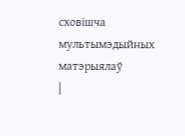сховішча мультымэдыйных матэрыялаў
|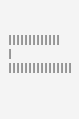|||||||||||||
|
||||||||||||||||